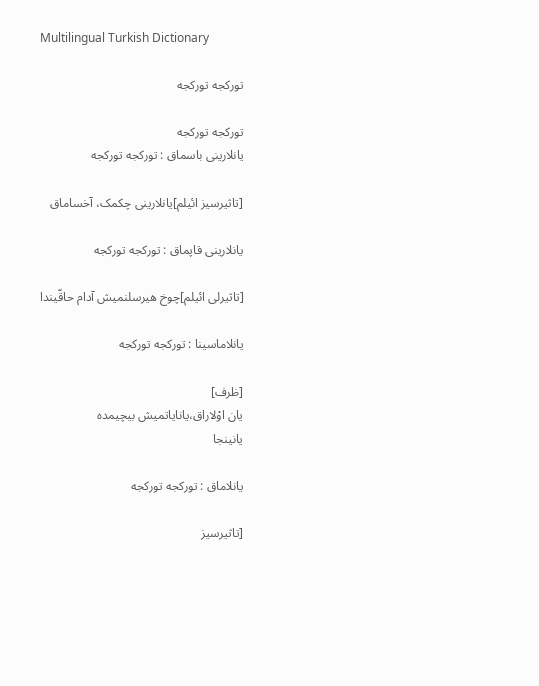Multilingual Turkish Dictionary

تورکجه تورکجه

تورکجه تورکجه
یانلارینی باسماق : تورکجه تورکجه

[تاثیرسیز ائیلم]یانلارینی چکمک، آخساماق

یانلارینی قاپماق : تورکجه تورکجه

[تاثیرلی ائیلم]چوخ هیرسلنمیش آدام حاقّیندا

یانلاماسینا : تورکجه تورکجه

[ظرف]
یان اوْلاراق،یانایاتمیش بیچیمده
یانینجا

یانلاماق : تورکجه تورکجه

[تاثیرسیز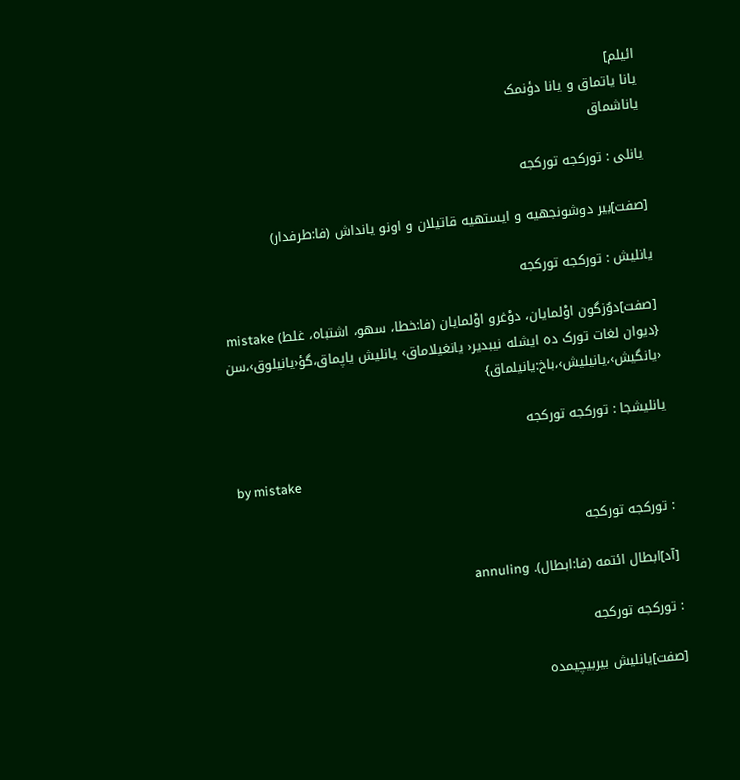ائیلم]
یانا یاتماق و یانا دؤنمک
یاناشماق

یانلی : تورکجه تورکجه

[صفت]بیر دوشونجهیه و ایستهیه قاتیلان و اونو یانداش (فا:طرفدار)

یانلیش : تورکجه تورکجه

[صفت]دوٌزگون اوْلمایان، دوْغرو اوْلمایان (فا:خطا، سهو، اشتباه، غلط) mistake {دیوان لغات تورک ده ایشله نیبدیر‹ یانغیلاماق› یانلیش یاپماق،گؤ‹یانیلوق›،سن ‹یانگیش›،یانیلیش›،باخ:یانیلماق}

یانلیشجا : تورکجه تورکجه

by mistake

: تورکجه تورکجه

[آد]ابطال ائتمه (فا:ابطال). annuling

: تورکجه تورکجه

[صفت]یانلیش بیربیچیمده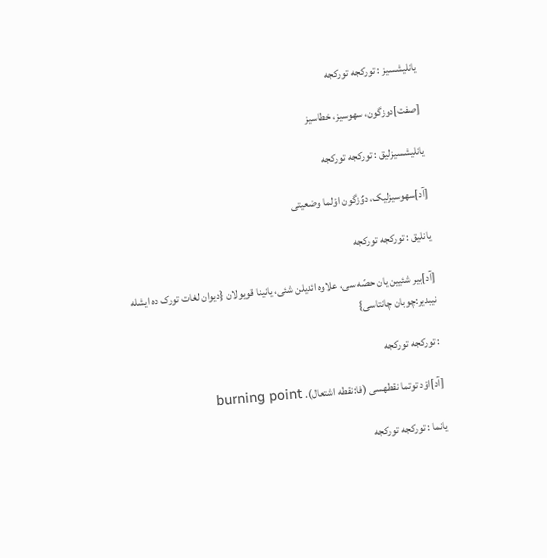یانلیشسیز : تورکجه تورکجه

[صفت]دوزگون، سهوسیز، خطاسیز

یانلیشسیزلیق : تورکجه تورکجه

[آد]سهوسیزلیک، دوٌزگون اوْلما وضعیتی

یانلیق : تورکجه تورکجه

[آد]بیر شئیین یان حصّه سی، علاوه ائدیلن شئی، یانینا قویولان {دیوان لغات تورک ده ایشله نیبدیر:چوبان چانتاسی}

: تورکجه تورکجه

[آد]اوْد توتما نقطهسی (فا:نقطه اشتعال). burning point

یانما : تورکجه تورکجه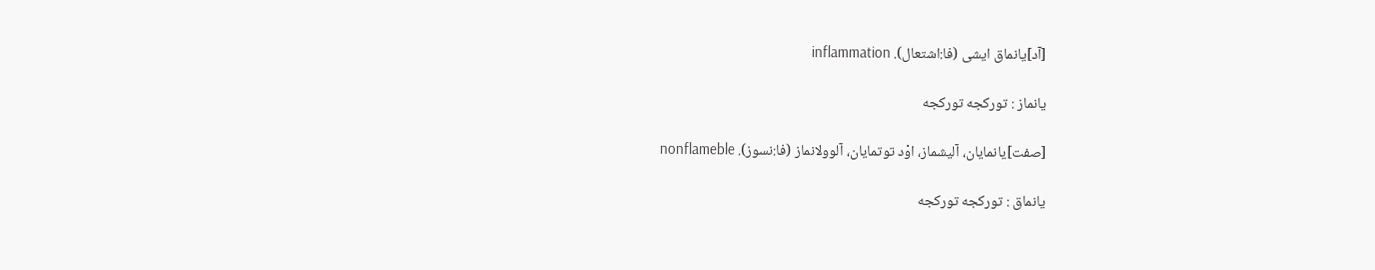[آد]یانماق ایشی (فا:اشتعال). inflammation

یانماز : تورکجه تورکجه

[صفت]یانمایان، آلیشماز، اوْد توتمایان، آلوولانماز (فا:نسوز). nonflameble

یانماق : تورکجه تورکجه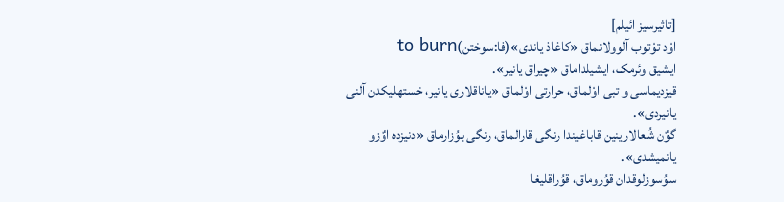[تاثیرسیز ائیلم]
اوْد توْتوب آلوولانماق «کاغاذ یاندی»(فا:سوختن)to burn
ایشیق وئرمک، ایشیلداماق «چیراق یانیر».
قیزدیماسی و تبی اوْلماق، حرارتی اوْلماق «یاناقلاری یانیر، خستهلیکدن آلنی یانیردی».
گوٌن شُعالارینین قاباغیندا رنگی قارالماق، رنگی بوُزارماق «دنیزده اوٌزو یانمیشدی».
سوُسوزلوقدان قوُروماق، قوُراقلیغا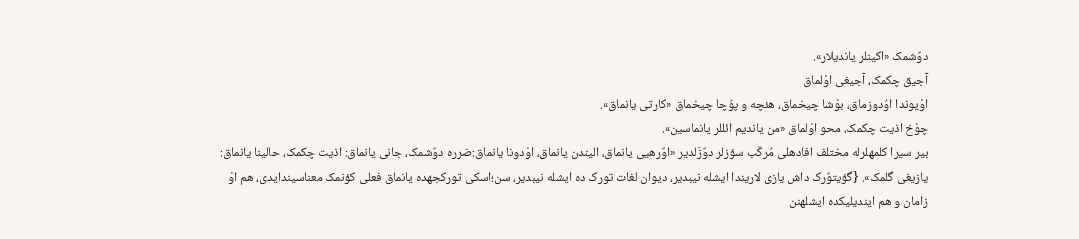دوٌشمک «اکینلر یاندیلار».
آجیق چکمک، آجیغی اوْلماق
اوْیوندا اوُدوزماق، بوْشا چیخماق، هئچه و پوُچا چیخماق «کارتی یانماق».
چوْخ اذیت چکمک، محو اوْلماق «من یاندیم ائللر یانماسین».
بیر سیرا کلمهلرله مختلف افادهلی مُرکّب سؤزلر دوٌزَلدیر «اوٌرهیی یانماق، الیندن یانماق، اوْدونا یانماق:ضرره دوٌشمک، جانی یانماق: اذیت چکمک، حالینا یانماق: یازیغی گلمک». {گؤیتوٌرک داش یازی لاریندا ایشله نیبدیر، دیوان لغات تورک ده ایشله نیبدیر، سن؛اسکی تورکجهده یانماق فعلی کؤنمک معناسیندایدی، هم اوْ زامان و هم ایندیلیکده ایشلهنن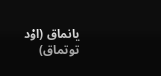یانماق (اوْد توتماق)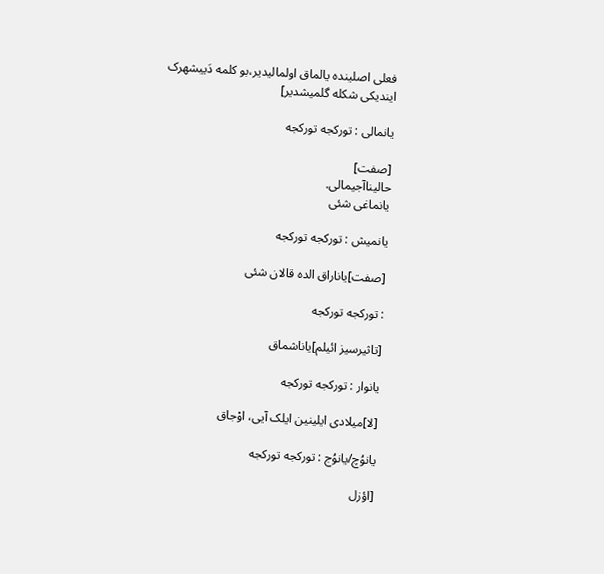فعلی اصلینده یالماق اولمالیدیر،بو کلمه دَییشهرک ایندیکی شکله گلمیشدیر]

یانمالی : تورکجه تورکجه

[صفت]
حالیناآجیمالی.
یانماغی شئی

یانمیش : تورکجه تورکجه

[صفت]یاناراق الده قالان شئی

: تورکجه تورکجه

[تاثیرسیز ائیلم]یاناشماق

یانوار : تورکجه تورکجه

[لا]میلادی ایلینین ایلک آیی، اوْجاق

یانوُچ/یانوُج : تورکجه تورکجه

[اؤزل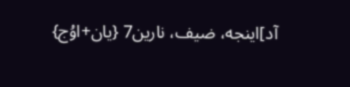آد]اینجه، ضیف، نارین7 {یان+اوُج}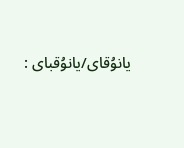یانوُقای/یانوُقبای :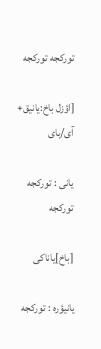تورکجه تورکجه

[اؤزل باخ:یانیق+ آی/بای

یانی : تورکجه تورکجه

[باخ]یاناکی

یانیؤره : تورکجه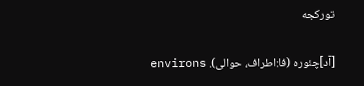تورکجه

[آد]چئوره (فا:اطراف، حوالی). environs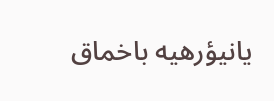یانیؤرهیه باخماق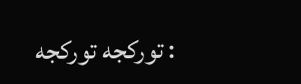: تورکجه تورکجه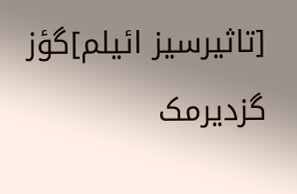[تاثیرسیز ائیلم]گؤز گزدیرمک